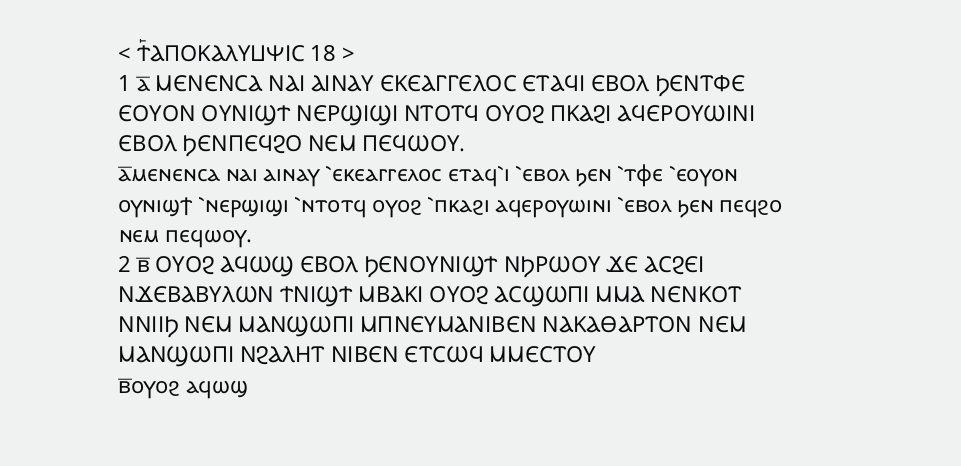< Ϯ⳰ⲀⲠⲞⲔⲀⲖⲨⳘⲮⲒⲤ 18 >
1 ⲁ̅ ⲘⲈⲚⲈⲚⲤⲀ ⲚⲀⲒ ⲀⲒⲚⲀⲨ ⲈⲔⲈⲀⲄⲄⲈⲖⲞⲤ ⲈⲦⲀϤⲒ ⲈⲂⲞⲖ ϦⲈⲚⲦⲪⲈ ⲈⲞⲨⲞⲚ ⲞⲨⲚⲒϢϮ ⲚⲈⲢϢⲒϢⲒ ⲚⲦⲞⲦϤ ⲞⲨⲞϨ ⲠⲔⲀϨⲒ ⲀϤⲈⲢⲞⲨⲰⲒⲚⲒ ⲈⲂⲞⲖ ϦⲈⲚⲠⲈϤϨⲞ ⲚⲈⲘ ⲠⲈϤⲰⲞⲨ.
ⲁ̅ⲙⲉⲛⲉⲛⲥⲁ ⲛⲁⲓ ⲁⲓⲛⲁⲩ ⳿ⲉⲕⲉⲁⲅⲅⲉⲗⲟⲥ ⲉⲧⲁϥ⳿ⲓ ⳿ⲉⲃⲟⲗ ϧⲉⲛ ⳿ⲧⲫⲉ ⳿ⲉⲟⲩⲟⲛ ⲟⲩⲛⲓϣϯ ⳿ⲛⲉⲣϣⲓϣⲓ ⳿ⲛⲧⲟⲧϥ ⲟⲩⲟϩ ⳿ⲡⲕⲁϩⲓ ⲁϥⲉⲣⲟⲩⲱⲓⲛⲓ ⳿ⲉⲃⲟⲗ ϧⲉⲛ ⲡⲉϥϩⲟ ⲛⲉⲙ ⲡⲉϥⲱⲟⲩ.
2 ⲃ̅ ⲞⲨⲞϨ ⲀϤⲰϢ ⲈⲂⲞⲖ ϦⲈⲚⲞⲨⲚⲒϢϮ ⲚϦⲢⲰⲞⲨ ϪⲈ ⲀⲤϨⲈⲒ ⲚϪⲈⲂⲀⲂⲨⲖⲰⲚ ϮⲚⲒϢϮ ⲘⲂⲀⲔⲒ ⲞⲨⲞϨ ⲀⲤϢⲰⲠⲒ ⲘⲘⲀ ⲚⲈⲚⲔⲞⲦ ⲚⲚⲒⲒϦ ⲚⲈⲘ ⲘⲀⲚϢⲰⲠⲒ ⲘⲠⲚⲈⲨⲘⲀⲚⲒⲂⲈⲚ ⲚⲀⲔⲀⲐⲀⲢⲦⲞⲚ ⲚⲈⲘ ⲘⲀⲚϢⲰⲠⲒ ⲚϨⲀⲖⲎⲦ ⲚⲒⲂⲈⲚ ⲈⲦⲤⲰϤ ⲘⲘⲈⲤⲦⲞⲨ
ⲃ̅ⲟⲩⲟϩ ⲁϥⲱϣ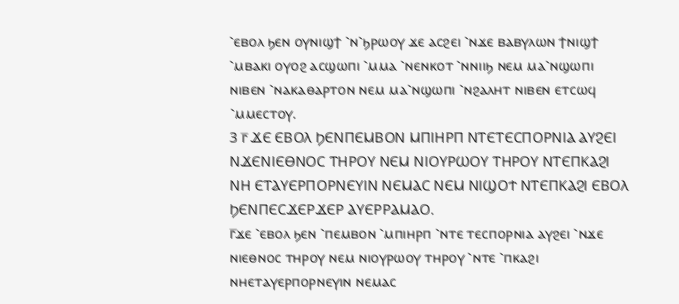⳿ⲉⲃⲟⲗ ϧⲉⲛ ⲟⲩⲛⲓϣϯ ⳿ⲛ⳿ϧⲣⲱⲟⲩ ϫⲉ ⲁⲥϩⲉⲓ ⳿ⲛϫⲉ ⲃⲁⲃⲩⲗⲱⲛ ϯⲛⲓϣϯ ⳿ⲙⲃⲁⲕⲓ ⲟⲩⲟϩ ⲁⲥϣⲱⲡⲓ ⳿ⲙⲙⲁ ⳿ⲛⲉⲛⲕⲟⲧ ⳿ⲛⲛⲓⲓϧ ⲛⲉⲙ ⲙⲁ⳿ⲛϣⲱⲡⲓ ⲛⲓⲃⲉⲛ ⳿ⲛⲁⲕⲁⲑⲁⲣⲧⲟⲛ ⲛⲉⲙ ⲙⲁ⳿ⲛϣⲱⲡⲓ ⳿ⲛϩⲁⲗⲏⲧ ⲛⲓⲃⲉⲛ ⲉⲧⲥⲱϥ ⳿ⲙⲙⲉⲥⲧⲟⲩ.
3 ⲅ̅ ϪⲈ ⲈⲂⲞⲖ ϦⲈⲚⲠⲈⲘⲂⲞⲚ ⲘⲠⲒⲎⲢⲠ ⲚⲦⲈⲦⲈⲤⲠⲞⲢⲚⲒⲀ ⲀⲨϨⲈⲒ ⲚϪⲈⲚⲒⲈⲐⲚⲞⲤ ⲦⲎⲢⲞⲨ ⲚⲈⲘ ⲚⲒⲞⲨⲢⲰⲞⲨ ⲦⲎⲢⲞⲨ ⲚⲦⲈⲠⲔⲀϨⲒ ⲚⲎ ⲈⲦⲀⲨⲈⲢⲠⲞⲢⲚⲈⲨⲒⲚ ⲚⲈⲘⲀⲤ ⲚⲈⲘ ⲚⲒϢⲞϮ ⲚⲦⲈⲠⲔⲀϨⲒ ⲈⲂⲞⲖ ϦⲈⲚⲠⲈⲤϪⲈⲢϪⲈⲢ ⲀⲨⲈⲢⲢⲀⲘⲀⲞ.
ⲅ̅ϫⲉ ⳿ⲉⲃⲟⲗ ϧⲉⲛ ⳿ⲡⲉⲙⲃⲟⲛ ⳿ⲙⲡⲓⲏⲣⲡ ⳿ⲛⲧⲉ ⲧⲉⲥⲡⲟⲣⲛⲓⲁ ⲁⲩϩⲉⲓ ⳿ⲛϫⲉ ⲛⲓⲉⲑⲛⲟⲥ ⲧⲏⲣⲟⲩ ⲛⲉⲙ ⲛⲓⲟⲩⲣⲱⲟⲩ ⲧⲏⲣⲟⲩ ⳿ⲛⲧⲉ ⳿ⲡⲕⲁϩⲓ ⲛⲏⲉⲧⲁⲩⲉⲣⲡⲟⲣⲛⲉⲩⲓⲛ ⲛⲉⲙⲁⲥ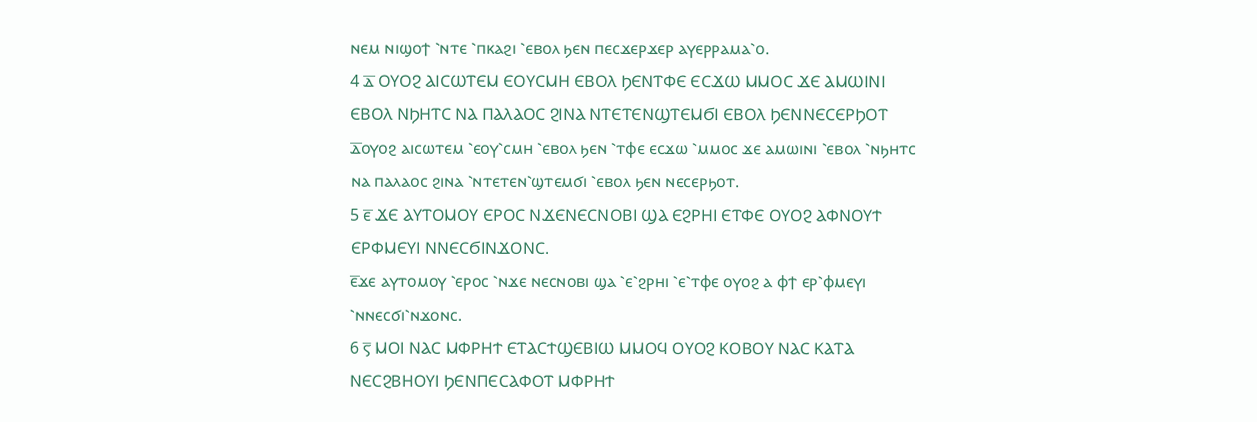ⲛⲉⲙ ⲛⲓϣⲟϯ ⳿ⲛⲧⲉ ⳿ⲡⲕⲁϩⲓ ⳿ⲉⲃⲟⲗ ϧⲉⲛ ⲡⲉⲥϫⲉⲣϫⲉⲣ ⲁⲩⲉⲣⲣⲁⲙⲁ⳿ⲟ.
4 ⲇ̅ ⲞⲨⲞϨ ⲀⲒⲤⲰⲦⲈⲘ ⲈⲞⲨⲤⲘⲎ ⲈⲂⲞⲖ ϦⲈⲚⲦⲪⲈ ⲈⲤϪⲰ ⲘⲘⲞⲤ ϪⲈ ⲀⲘⲰⲒⲚⲒ ⲈⲂⲞⲖ ⲚϦⲎⲦⲤ ⲚⲀ ⲠⲀⲖⲀⲞⲤ ϨⲒⲚⲀ ⲚⲦⲈⲦⲈⲚϢⲦⲈⲘϬⲒ ⲈⲂⲞⲖ ϦⲈⲚⲚⲈⲤⲈⲢϦⲞⲦ
ⲇ̅ⲟⲩⲟϩ ⲁⲓⲥⲱⲧⲉⲙ ⳿ⲉⲟⲩ⳿ⲥⲙⲏ ⳿ⲉⲃⲟⲗ ϧⲉⲛ ⳿ⲧⲫⲉ ⲉⲥϫⲱ ⳿ⲙⲙⲟⲥ ϫⲉ ⲁⲙⲱⲓⲛⲓ ⳿ⲉⲃⲟⲗ ⳿ⲛϧⲏⲧⲥ ⲛⲁ ⲡⲁⲗⲁⲟⲥ ϩⲓⲛⲁ ⳿ⲛⲧⲉⲧⲉⲛ⳿ϣⲧⲉⲙϭⲓ ⳿ⲉⲃⲟⲗ ϧⲉⲛ ⲛⲉⲥⲉⲣϧⲟⲧ.
5 ⲉ̅ ϪⲈ ⲀⲨⲦⲞⲘⲞⲨ ⲈⲢⲞⲤ ⲚϪⲈⲚⲈⲤⲚⲞⲂⲒ ϢⲀ ⲈϨⲢⲎⲒ ⲈⲦⲪⲈ ⲞⲨⲞϨ ⲀⲪⲚⲞⲨϮ ⲈⲢⲪⲘⲈⲨⲒ ⲚⲚⲈⲤϬⲒⲚϪⲞⲚⲤ.
ⲉ̅ϫⲉ ⲁⲩⲧⲟⲙⲟⲩ ⳿ⲉⲣⲟⲥ ⳿ⲛϫⲉ ⲛⲉⲥⲛⲟⲃⲓ ϣⲁ ⳿ⲉ⳿ϩⲣⲏⲓ ⳿ⲉ⳿ⲧⲫⲉ ⲟⲩⲟϩ ⲁ ⲫϯ ⲉⲣ⳿ⲫⲙⲉⲩⲓ ⳿ⲛⲛⲉⲥϭⲓ⳿ⲛϫⲟⲛⲥ.
6 ⲋ̅ ⲘⲞⲒ ⲚⲀⲤ ⲘⲪⲢⲎϮ ⲈⲦⲀⲤϮϢⲈⲂⲒⲰ ⲘⲘⲞϤ ⲞⲨⲞϨ ⲔⲞⲂⲞⲨ ⲚⲀⲤ ⲔⲀⲦⲀ ⲚⲈⲤϨⲂⲎⲞⲨⲒ ϦⲈⲚⲠⲈⲤⲀⲪⲞⲦ ⲘⲪⲢⲎϮ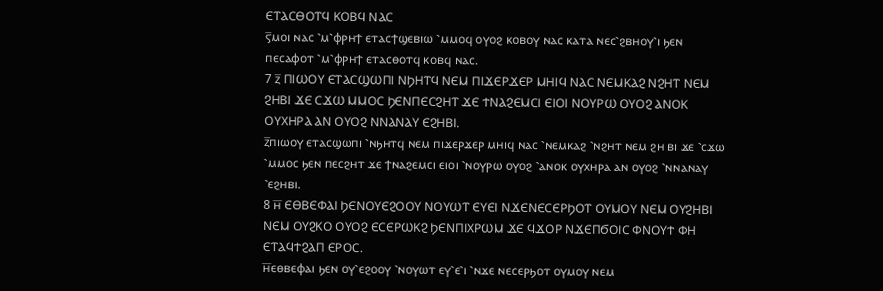ⲈⲦⲀⲤⲐⲞⲦϤ ⲔⲞⲂϤ ⲚⲀⲤ
ⲋ̅ⲙⲟⲓ ⲛⲁⲥ ⳿ⲙ⳿ⲫⲣⲏϯ ⲉⲧⲁⲥϯϣⲉⲃⲓⲱ ⳿ⲙⲙⲟϥ ⲟⲩⲟϩ ⲕⲟⲃⲟⲩ ⲛⲁⲥ ⲕⲁⲧⲁ ⲛⲉⲥ⳿ϩⲃⲏⲟⲩ⳿ⲓ ϧⲉⲛ ⲡⲉⲥⲁⲫⲟⲧ ⳿ⲙ⳿ⲫⲣⲏϯ ⲉⲧⲁⲥⲑⲟⲧϥ ⲕⲟⲃϥ ⲛⲁⲥ.
7 ⲍ̅ ⲠⲒⲰⲞⲨ ⲈⲦⲀⲤϢⲰⲠⲒ ⲚϦⲎⲦϤ ⲚⲈⲘ ⲠⲒϪⲈⲢϪⲈⲢ ⲘⲎⲒϤ ⲚⲀⲤ ⲚⲈⲘⲔⲀϨ ⲚϨⲎⲦ ⲚⲈⲘ ϨⲎⲂⲒ ϪⲈ ⲤϪⲰ ⲘⲘⲞⲤ ϦⲈⲚⲠⲈⲤϨⲎⲦ ϪⲈ ϮⲚⲀϨⲈⲘⲤⲒ ⲈⲒⲞⲒ ⲚⲞⲨⲢⲰ ⲞⲨⲞϨ ⲀⲚⲞⲔ ⲞⲨⲬⲎⲢⲀ ⲀⲚ ⲞⲨⲞϨ ⲚⲚⲀⲚⲀⲨ ⲈϨⲎⲂⲒ.
ⲍ̅ⲡⲓⲱⲟⲩ ⲉⲧⲁⲥϣⲱⲡⲓ ⳿ⲛϧⲏⲧϥ ⲛⲉⲙ ⲡⲓϫⲉⲣϫⲉⲣ ⲙⲏⲓϥ ⲛⲁⲥ ⳿ⲛⲉⲙⲕⲁϩ ⳿ⲛϩⲏⲧ ⲛⲉⲙ ϩⲏ ⲃⲓ ϫⲉ ⳿ⲥϫⲱ ⳿ⲙⲙⲟⲥ ϧⲉⲛ ⲡⲉⲥϩⲏⲧ ϫⲉ ϯⲛⲁϩⲉⲙⲥⲓ ⲉⲓⲟⲓ ⳿ⲛⲟⲩⲣⲱ ⲟⲩⲟϩ ⳿ⲁⲛⲟⲕ ⲟⲩⲭⲏⲣⲁ ⲁⲛ ⲟⲩⲟϩ ⳿ⲛⲛⲁⲛⲁⲩ ⳿ⲉϩⲏⲃⲓ.
8 ⲏ̅ ⲈⲐⲂⲈⲪⲀⲒ ϦⲈⲚⲞⲨⲈϨⲞⲞⲨ ⲚⲞⲨⲰⲦ ⲈⲨⲈⲒ ⲚϪⲈⲚⲈⲤⲈⲢϦⲞⲦ ⲞⲨⲘⲞⲨ ⲚⲈⲘ ⲞⲨϨⲎⲂⲒ ⲚⲈⲘ ⲞⲨϨⲔⲞ ⲞⲨⲞϨ ⲈⲤⲈⲢⲰⲔϨ ϦⲈⲚⲠⲒⲬⲢⲰⲘ ϪⲈ ϤϪⲞⲢ ⲚϪⲈⲠϬⲞⲒⲤ ⲪⲚⲞⲨϮ ⲪⲎ ⲈⲦⲀϤϮϨⲀⲠ ⲈⲢⲞⲤ.
ⲏ̅ⲉⲑⲃⲉⲫⲁⲓ ϧⲉⲛ ⲟⲩ⳿ⲉϩⲟⲟⲩ ⳿ⲛⲟⲩⲱⲧ ⲉⲩ⳿ⲉ⳿ⲓ ⳿ⲛϫⲉ ⲛⲉⲥⲉⲣϧⲟⲧ ⲟⲩⲙⲟⲩ ⲛⲉⲙ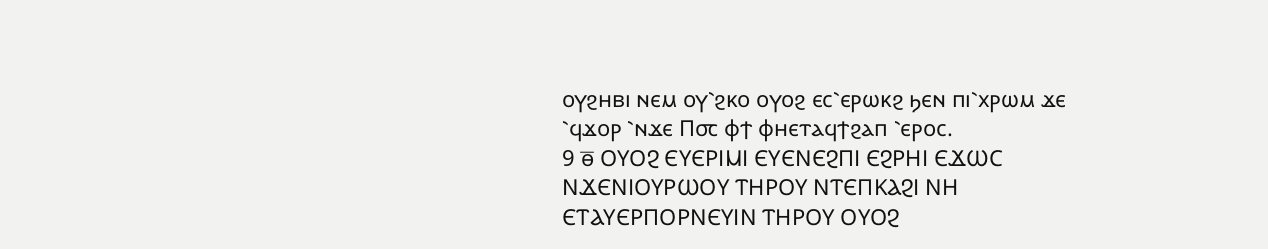ⲟⲩϩⲏⲃⲓ ⲛⲉⲙ ⲟⲩ⳿ϩⲕⲟ ⲟⲩⲟϩ ⲉⲥ⳿ⲉⲣⲱⲕϩ ϧⲉⲛ ⲡⲓ⳿ⲭⲣⲱⲙ ϫⲉ ⳿ϥϫⲟⲣ ⳿ⲛϫⲉ Ⲡ⳪ ⲫϯ ⲫⲏⲉⲧⲁϥϯϩⲁⲡ ⳿ⲉⲣⲟⲥ.
9 ⲑ̅ ⲞⲨⲞϨ ⲈⲨⲈⲢⲒⲘⲒ ⲈⲨⲈⲚⲈϨⲠⲒ ⲈϨⲢⲎⲒ ⲈϪⲰⲤ ⲚϪⲈⲚⲒⲞⲨⲢⲰⲞⲨ ⲦⲎⲢⲞⲨ ⲚⲦⲈⲠⲔⲀϨⲒ ⲚⲎ ⲈⲦⲀⲨⲈⲢⲠⲞⲢⲚⲈⲨⲒⲚ ⲦⲎⲢⲞⲨ ⲞⲨⲞϨ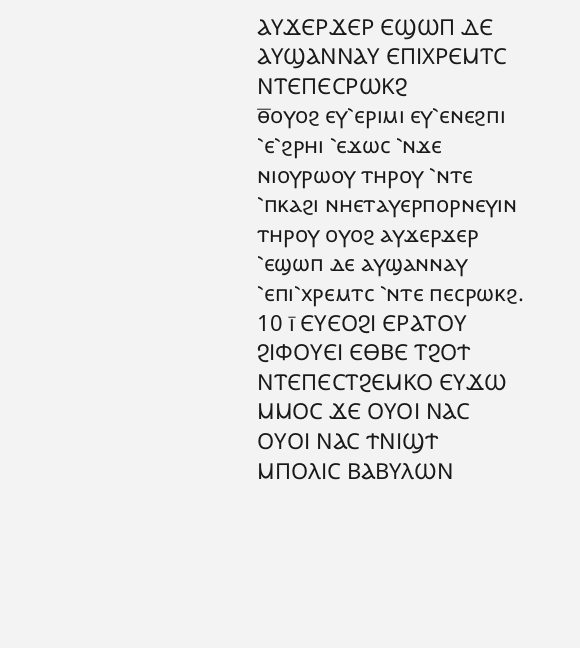ⲀⲨϪⲈⲢϪⲈⲢ ⲈϢⲰⲠ ⲆⲈ ⲀⲨϢⲀⲚⲚⲀⲨ ⲈⲠⲒⲬⲢⲈⲘⲦⲤ ⲚⲦⲈⲠⲈⲤⲢⲰⲔϨ
ⲑ̅ⲟⲩⲟϩ ⲉⲩ⳿ⲉⲣⲓⲙⲓ ⲉⲩ⳿ⲉⲛⲉϩⲡⲓ ⳿ⲉ⳿ϩⲣⲏⲓ ⳿ⲉϫⲱⲥ ⳿ⲛϫⲉ ⲛⲓⲟⲩⲣⲱⲟⲩ ⲧⲏⲣⲟⲩ ⳿ⲛⲧⲉ ⳿ⲡⲕⲁϩⲓ ⲛⲏⲉⲧⲁⲩⲉⲣⲡⲟⲣⲛⲉⲩⲓⲛ ⲧⲏⲣⲟⲩ ⲟⲩⲟϩ ⲁⲩϫⲉⲣϫⲉⲣ ⳿ⲉϣⲱⲡ ⲇⲉ ⲁⲩϣⲁⲛⲛⲁⲩ ⳿ⲉⲡⲓ⳿ⲭⲣⲉⲙⲧⲥ ⳿ⲛⲧⲉ ⲡⲉⲥⲣⲱⲕϩ.
10 ⲓ̅ ⲈⲨⲈⲞϨⲒ ⲈⲢⲀⲦⲞⲨ ϨⲒⲪⲞⲨⲈⲒ ⲈⲐⲂⲈ ⲦϨⲞϮ ⲚⲦⲈⲠⲈⲤⲦϨⲈⲘⲔⲞ ⲈⲨϪⲰ ⲘⲘⲞⲤ ϪⲈ ⲞⲨⲞⲒ ⲚⲀⲤ ⲞⲨⲞⲒ ⲚⲀⲤ ϮⲚⲒϢϮ ⲘⲠⲞⲖⲒⲤ ⲂⲀⲂⲨⲖⲰⲚ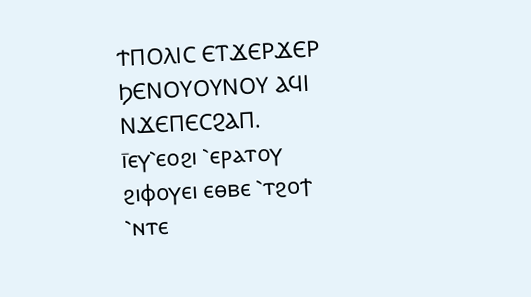ϮⲠⲞⲖⲒⲤ ⲈⲦϪⲈⲢϪⲈⲢ ϦⲈⲚⲞⲨⲞⲨⲚⲞⲨ ⲀϤⲒ ⲚϪⲈⲠⲈⲤϨⲀⲠ.
ⲓ̅ⲉⲩ⳿ⲉⲟϩⲓ ⳿ⲉⲣⲁⲧⲟⲩ ϩⲓⲫⲟⲩⲉⲓ ⲉⲑⲃⲉ ⳿ⲧϩⲟϯ ⳿ⲛⲧⲉ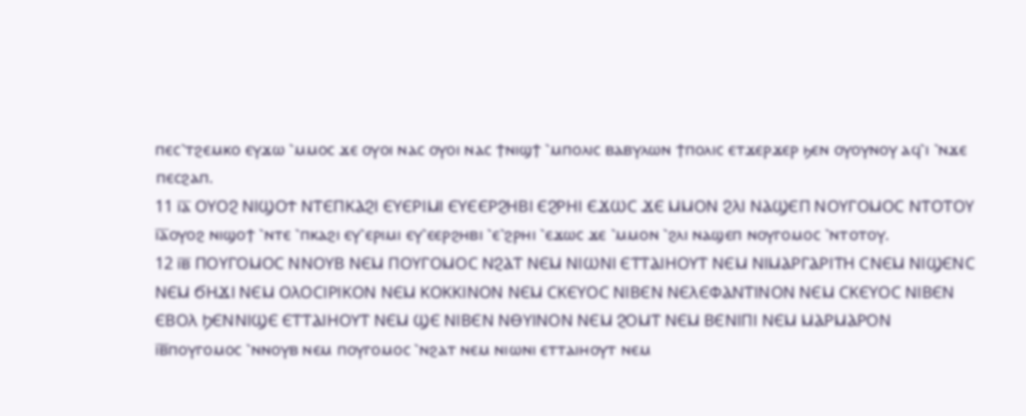ⲡⲉⲥ⳿ⲧϩⲉⲙⲕⲟ ⲉⲩϫⲱ ⳿ⲙⲙⲟⲥ ϫⲉ ⲟⲩⲟⲓ ⲛⲁⲥ ⲟⲩⲟⲓ ⲛⲁⲥ ϯⲛⲓϣϯ ⳿ⲙⲡⲟⲗⲓⲥ ⲃⲁⲃⲩⲗⲱⲛ ϯⲡⲟⲗⲓⲥ ⲉⲧϫⲉⲣϫⲉⲣ ϧⲉⲛ ⲟⲩⲟⲩⲛⲟⲩ ⲁϥ⳿ⲓ ⳿ⲛϫⲉ ⲡⲉⲥϩⲁⲡ.
11 ⲓ̅ⲁ̅ ⲞⲨⲞϨ ⲚⲒϢⲞϮ ⲚⲦⲈⲠⲔⲀϨⲒ ⲈⲨⲈⲢⲒⲘⲒ ⲈⲨⲈⲈⲢϨⲎⲂⲒ ⲈϨⲢⲎⲒ ⲈϪⲰⲤ ϪⲈ ⲘⲘⲞⲚ ϨⲖⲒ ⲚⲀϢⲈⲠ ⲚⲞⲨⲄⲞⲘⲞⲤ ⲚⲦⲞⲦⲞⲨ
ⲓ̅ⲁ̅ⲟⲩⲟϩ ⲛⲓϣⲟϯ ⳿ⲛⲧⲉ ⳿ⲡⲕⲁϩⲓ ⲉⲩ⳿ⲉⲣⲓⲙⲓ ⲉⲩ⳿ⲉⲉⲣϩⲏⲃⲓ ⳿ⲉ⳿ϩⲣⲏⲓ ⳿ⲉϫⲱⲥ ϫⲉ ⳿ⲙⲙⲟⲛ ⳿ϩⲗⲓ ⲛⲁϣⲉⲡ ⲛⲟⲩⲅⲟⲙⲟⲥ ⳿ⲛⲧⲟⲧⲟⲩ.
12 ⲓ̅ⲃ̅ ⲠⲞⲨⲄⲞⲘⲞⲤ ⲚⲚⲞⲨⲂ ⲚⲈⲘ ⲠⲞⲨⲄⲞⲘⲞⲤ ⲚϨⲀⲦ ⲚⲈⲘ ⲚⲒⲰⲚⲒ ⲈⲦⲦⲀⲒⲎⲞⲨⲦ ⲚⲈⲘ ⲚⲒⲘⲀⲢⲄⲀⲢⲒⲦⲎ ⲤⲚⲈⲘ ⲚⲒϢⲈⲚⲤ ⲚⲈⲘ ϬⲎϪⲒ ⲚⲈⲘ ⲞⲖⲞⲤⲒⲢⲒⲔⲞⲚ ⲚⲈⲘ ⲔⲞⲔⲔⲒⲚⲞⲚ ⲚⲈⲘ ⲤⲔⲈⲨⲞⲤ ⲚⲒⲂⲈⲚ ⲚⲈⲖⲈⲪⲀⲚⲦⲒⲚⲞⲚ ⲚⲈⲘ ⲤⲔⲈⲨⲞⲤ ⲚⲒⲂⲈⲚ ⲈⲂⲞⲖ ϦⲈⲚⲚⲒϢⲈ ⲈⲦⲦⲀⲒⲎⲞⲨⲦ ⲚⲈⲘ ϢⲈ ⲚⲒⲂⲈⲚ ⲚⲐⲨⲒⲚⲞⲚ ⲚⲈⲘ ϨⲞⲘⲦ ⲚⲈⲘ ⲂⲈⲚⲒⲠⲒ ⲚⲈⲘ ⲘⲀⲢⲘⲀⲢⲞⲚ
ⲓ̅ⲃ̅ⲡⲟⲩⲅⲟⲙⲟⲥ ⳿ⲛⲛⲟⲩⲃ ⲛⲉⲙ ⲡⲟⲩⲅⲟⲙⲟⲥ ⳿ⲛϩⲁⲧ ⲛⲉⲙ ⲛⲓⲱⲛⲓ ⲉⲧⲧⲁⲓⲏⲟⲩⲧ ⲛⲉⲙ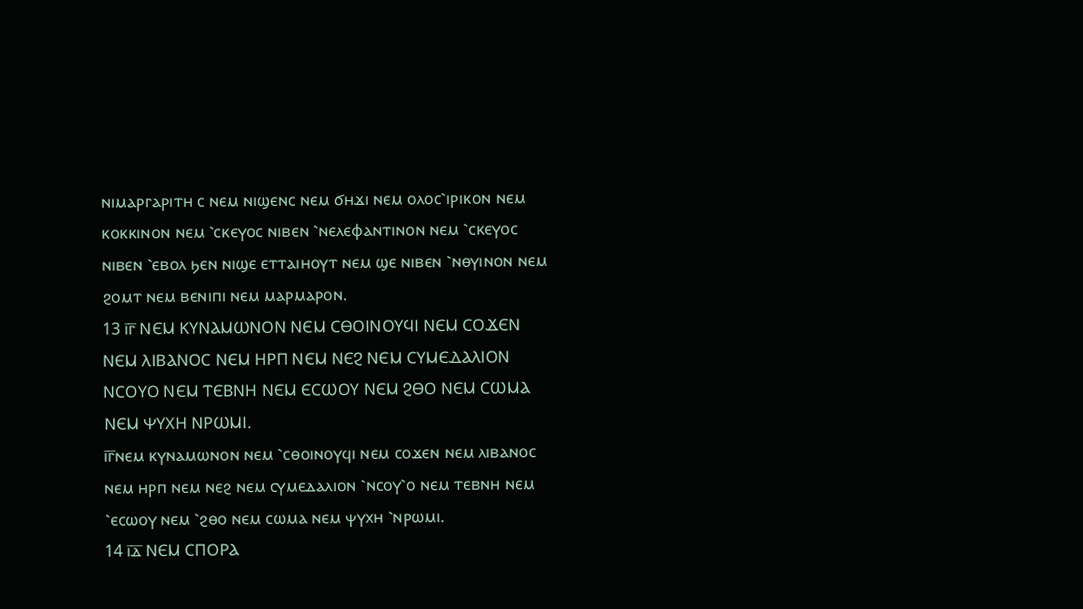ⲛⲓⲙⲁⲣⲅⲁⲣⲓⲧⲏ ⲥ ⲛⲉⲙ ⲛⲓϣⲉⲛⲥ ⲛⲉⲙ ϭⲏϫⲓ ⲛⲉⲙ ⲟⲗⲟⲥ⳿ⲓⲣⲓⲕⲟⲛ ⲛⲉⲙ ⲕⲟⲕⲕⲓⲛⲟⲛ ⲛⲉⲙ ⳿ⲥⲕⲉⲩⲟⲥ ⲛⲓⲃⲉⲛ ⳿ⲛⲉⲗⲉⲫⲁⲛⲧⲓⲛⲟⲛ ⲛⲉⲙ ⳿ⲥⲕⲉⲩⲟⲥ ⲛⲓⲃⲉⲛ ⳿ⲉⲃⲟⲗ ϧⲉⲛ ⲛⲓϣⲉ ⲉⲧⲧⲁⲓⲏⲟⲩⲧ ⲛⲉⲙ ϣⲉ ⲛⲓⲃⲉⲛ ⳿ⲛⲑⲩⲓⲛⲟⲛ ⲛⲉⲙ ϩⲟⲙⲧ ⲛⲉⲙ ⲃⲉⲛⲓⲡⲓ ⲛⲉⲙ ⲙⲁⲣⲙⲁⲣⲟⲛ.
13 ⲓ̅ⲅ̅ ⲚⲈⲘ ⲔⲨⲚⲀⲘⲰⲚⲞⲚ ⲚⲈⲘ ⲤⲐⲞⲒⲚⲞⲨϤⲒ ⲚⲈⲘ ⲤⲞϪⲈⲚ ⲚⲈⲘ ⲖⲒⲂⲀⲚⲞⲤ ⲚⲈⲘ ⲎⲢⲠ ⲚⲈⲘ ⲚⲈϨ ⲚⲈⲘ ⲤⲨⲘⲈⲆⲀⲖⲒⲞⲚ ⲚⲤⲞⲨⲞ ⲚⲈⲘ ⲦⲈⲂⲚⲎ ⲚⲈⲘ ⲈⲤⲰⲞⲨ ⲚⲈⲘ ϨⲐⲞ ⲚⲈⲘ ⲤⲰⲘⲀ ⲚⲈⲘ ⲮⲨⲬⲎ ⲚⲢⲰⲘⲒ.
ⲓ̅ⲅ̅ⲛⲉⲙ ⲕⲩⲛⲁⲙⲱⲛⲟⲛ ⲛⲉⲙ ⳿ⲥⲑⲟⲓⲛⲟⲩϥⲓ ⲛⲉⲙ ⲥⲟϫⲉⲛ ⲛⲉⲙ ⲗⲓⲃⲁⲛⲟⲥ ⲛⲉⲙ ⲏⲣⲡ ⲛⲉⲙ ⲛⲉϩ ⲛⲉⲙ ⲥⲩⲙⲉⲇⲁⲗⲓⲟⲛ ⳿ⲛⲥⲟⲩ⳿ⲟ ⲛⲉⲙ ⲧⲉⲃⲛⲏ ⲛⲉⲙ ⳿ⲉⲥⲱⲟⲩ ⲛⲉⲙ ⳿ϩⲑⲟ ⲛⲉⲙ ⲥⲱⲙⲁ ⲛⲉⲙ ⲯⲩⲭⲏ ⳿ⲛⲣⲱⲙⲓ.
14 ⲓ̅ⲇ̅ ⲚⲈⲘ ⲤⲠⲞⲢⲀ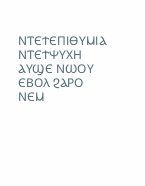ⲚⲦⲈϮⲈⲠⲒⲐⲨⲘⲒⲀ ⲚⲦⲈϮⲮⲨⲬⲎ ⲀⲨϢⲈ ⲚⲰⲞⲨ ⲈⲂⲞⲖ ϨⲀⲢⲞ ⲚⲈⲘ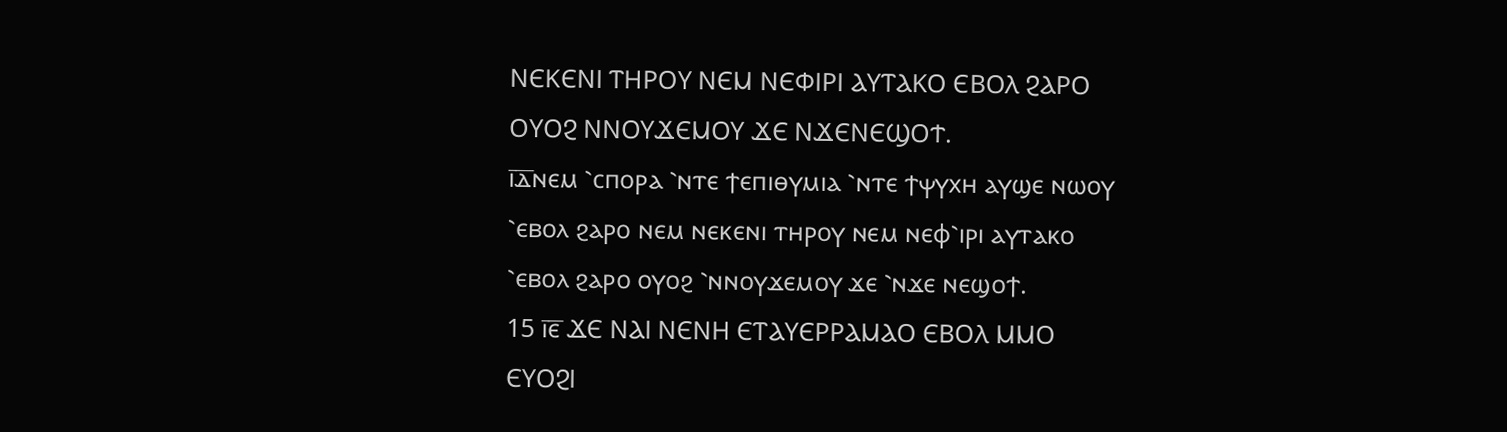ⲚⲈⲔⲈⲚⲒ ⲦⲎⲢⲞⲨ ⲚⲈⲘ ⲚⲈⲪⲒⲢⲒ ⲀⲨⲦⲀⲔⲞ ⲈⲂⲞⲖ ϨⲀⲢⲞ ⲞⲨⲞϨ ⲚⲚⲞⲨϪⲈⲘⲞⲨ ϪⲈ ⲚϪⲈⲚⲈϢⲞϮ.
ⲓ̅ⲇ̅ⲛⲉⲙ ⳿ⲥⲡⲟⲣⲁ ⳿ⲛⲧⲉ ϯⲉⲡⲓⲑⲩⲙⲓⲁ ⳿ⲛⲧⲉ ϯⲯⲩⲭⲏ ⲁⲩϣⲉ ⲛⲱⲟⲩ ⳿ⲉⲃⲟⲗ ϩⲁⲣⲟ ⲛⲉⲙ ⲛⲉⲕⲉⲛⲓ ⲧⲏⲣⲟⲩ ⲛⲉⲙ ⲛⲉⲫ⳿ⲓⲣⲓ ⲁⲩⲧⲁⲕⲟ ⳿ⲉⲃⲟⲗ ϩⲁⲣⲟ ⲟⲩⲟϩ ⳿ⲛⲛⲟⲩϫⲉⲙⲟⲩ ϫⲉ ⳿ⲛϫⲉ ⲛⲉϣⲟϯ.
15 ⲓ̅ⲉ̅ ϪⲈ ⲚⲀⲒ ⲚⲈⲚⲎ ⲈⲦⲀⲨⲈⲢⲢⲀⲘⲀⲞ ⲈⲂⲞⲖ ⲘⲘⲞ ⲈⲨⲞϨⲒ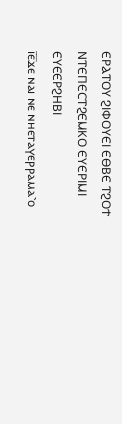ⲈⲢⲀⲦⲞⲨ ϨⲒⲪⲞⲨⲈⲒ ⲈⲐⲂⲈ ⲦϨⲞϮ ⲚⲦⲈⲠⲈⲤⲦϨⲈⲘⲔⲞ ⲈⲨⲈⲢⲒⲘⲒ ⲈⲨⲈⲈⲢϨⲎⲂⲒ
ⲓ̅ⲉ̅ϫⲉ ⲛⲁⲓ ⲛⲉ ⲛⲏⲉⲧⲁⲩⲉⲣⲣⲁⲙⲁ⳿ⲟ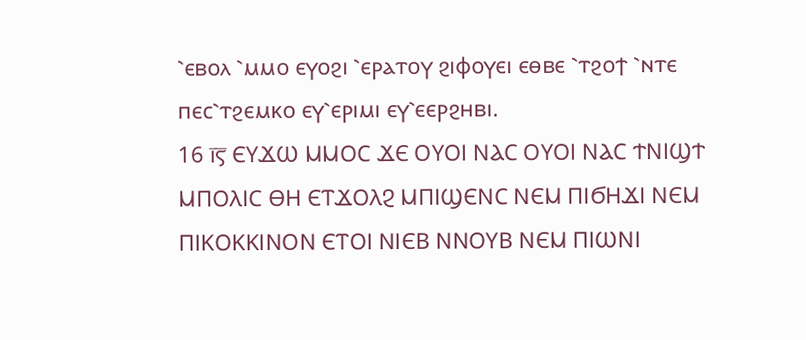⳿ⲉⲃⲟⲗ ⳿ⲙⲙⲟ ⲉⲩⲟϩⲓ ⳿ⲉⲣⲁⲧⲟⲩ ϩⲓⲫⲟⲩⲉⲓ ⲉⲑⲃⲉ ⳿ⲧϩⲟϯ ⳿ⲛⲧⲉ ⲡⲉⲥ⳿ⲧϩⲉⲙⲕⲟ ⲉⲩ⳿ⲉⲣⲓⲙⲓ ⲉⲩ⳿ⲉⲉⲣϩⲏⲃⲓ.
16 ⲓ̅ⲋ̅ ⲈⲨϪⲰ ⲘⲘⲞⲤ ϪⲈ ⲞⲨⲞⲒ ⲚⲀⲤ ⲞⲨⲞⲒ ⲚⲀⲤ ϮⲚⲒϢϮ ⲘⲠⲞⲖⲒⲤ ⲐⲎ ⲈⲦϪⲞⲖϨ ⲘⲠⲒϢⲈⲚⲤ ⲚⲈⲘ ⲠⲒϬⲎϪⲒ ⲚⲈⲘ ⲠⲒⲔⲞⲔⲔⲒⲚⲞⲚ ⲈⲦⲞⲒ ⲚⲒⲈⲂ ⲚⲚⲞⲨⲂ ⲚⲈⲘ ⲠⲒⲰⲚⲒ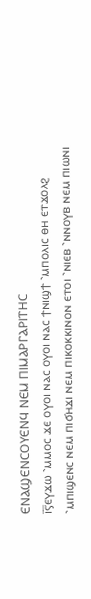ⲈⲚⲀϢⲈⲚⲤⲞⲨⲈⲚϤ ⲚⲈⲘ ⲠⲒⲘⲀⲢⲄⲀⲢⲒⲦⲎⲤ
ⲓ̅ⲋ̅ⲉⲩϫⲱ ⳿ⲙⲙⲟⲥ ϫⲉ ⲟⲩⲟⲓ ⲛⲁⲥ ⲟⲩⲟⲓ ⲛⲁⲥ ϯⲛⲓϣϯ ⳿ⲙⲡⲟⲗⲓⲥ ⲑⲏ ⲉⲧϫⲟⲗϩ ⳿ⲙⲡⲓϣⲉⲛⲥ ⲛⲉⲙ ⲡⲓϭⲏϫⲓ ⲛⲉⲙ ⲡⲓⲕⲟⲕⲕⲓⲛⲟⲛ ⲉⲧⲟⲓ ⳿ⲛⲓⲉⲃ ⳿ⲛⲛⲟⲩⲃ ⲛⲉⲙ ⲡⲓⲱⲛⲓ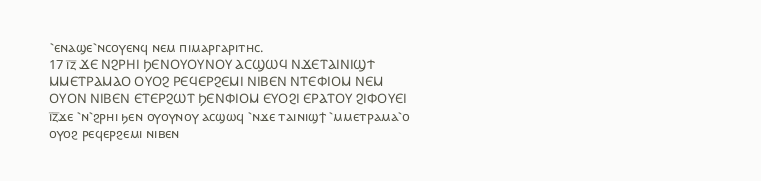⳿ⲉⲛⲁϣⲉ⳿ⲛⲥⲟⲩⲉⲛϥ ⲛⲉⲙ ⲡⲓⲙⲁⲣⲅⲁⲣⲓⲧⲏⲥ.
17 ⲓ̅ⲍ̅ ϪⲈ ⲚϨⲢⲎⲒ ϦⲈⲚⲞⲨⲞⲨⲚⲞⲨ ⲀⲤϢⲰϤ ⲚϪⲈⲦⲀⲒⲚⲒϢϮ ⲘⲘⲈⲦⲢⲀⲘⲀⲞ ⲞⲨⲞϨ ⲢⲈϤⲈⲢϨⲈⲘⲒ ⲚⲒⲂⲈⲚ ⲚⲦⲈⲪⲒⲞⲘ ⲚⲈⲘ ⲞⲨⲞⲚ ⲚⲒⲂⲈⲚ ⲈⲦⲈⲢϨⲰⲦ ϦⲈⲚⲪⲒⲞⲘ ⲈⲨⲞϨⲒ ⲈⲢⲀⲦⲞⲨ ϨⲒⲪⲞⲨⲈⲒ
ⲓ̅ⲍ̅ϫⲉ ⳿ⲛ⳿ϩⲣⲏⲓ ϧⲉⲛ ⲟⲩⲟⲩⲛⲟⲩ ⲁⲥϣⲱϥ ⳿ⲛϫⲉ ⲧⲁⲓⲛⲓϣϯ ⳿ⲙⲙⲉⲧⲣⲁⲙⲁ⳿ⲟ ⲟⲩⲟϩ ⲣⲉϥⲉⲣϩⲉⲙⲓ ⲛⲓⲃⲉⲛ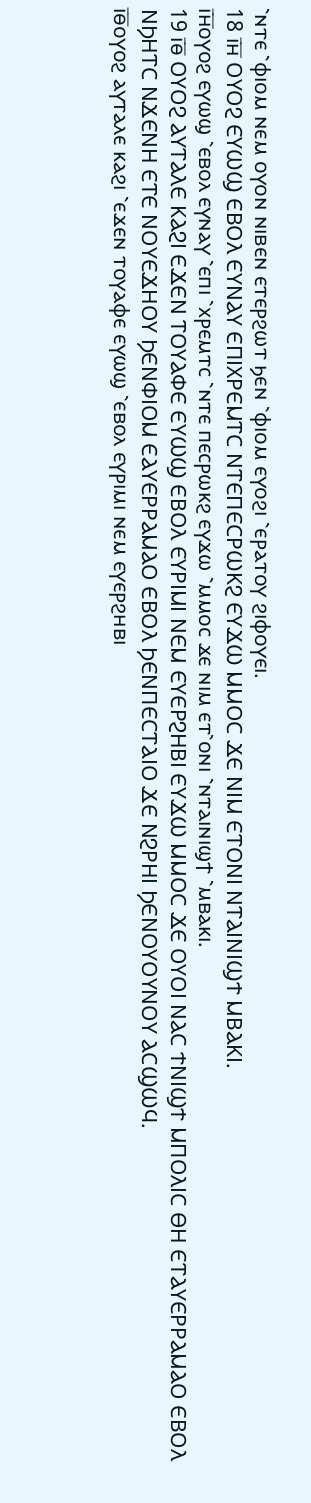⳿ⲛⲧⲉ ⳿ⲫⲓⲟⲙ ⲛⲉⲙ ⲟⲩⲟⲛ ⲛⲓⲃⲉⲛ ⲉⲧⲉⲣϩⲱⲧ ϧⲉⲛ ⳿ⲫⲓⲟⲙ ⲉⲩⲟϩⲓ ⳿ⲉⲣⲁⲧⲟⲩ ϩⲓⲫⲟⲩⲉⲓ.
18 ⲓ̅ⲏ̅ ⲞⲨⲞϨ ⲈⲨⲰϢ ⲈⲂⲞⲖ ⲈⲨⲚⲀⲨ ⲈⲠⲒⲬⲢⲈⲘⲦⲤ ⲚⲦⲈⲠⲈⲤⲢⲰⲔϨ ⲈⲨϪⲰ ⲘⲘⲞⲤ ϪⲈ ⲚⲒⲘ ⲈⲦⲞⲚⲒ ⲚⲦⲀⲒⲚⲒϢϮ ⲘⲂⲀⲔⲒ.
ⲓ̅ⲏ̅ⲟⲩⲟϩ ⲉⲩⲱϣ ⳿ⲉⲃⲟⲗ ⲉⲩⲛⲁⲩ ⳿ⲉⲡⲓ ⳿ⲭⲣⲉⲙⲧⲥ ⳿ⲛⲧⲉ ⲡⲉⲥⲣⲱⲕϩ ⲉⲩϫⲱ ⳿ⲙⲙⲟⲥ ϫⲉ ⲛⲓⲙ ⲉⲧ⳿ⲟⲛⲓ ⳿ⲛⲧⲁⲓⲛⲓϣϯ ⳿ⲙⲃⲁⲕⲓ.
19 ⲓ̅ⲑ̅ ⲞⲨⲞϨ ⲀⲨⲦⲀⲖⲈ ⲔⲀϨⲒ ⲈϪⲈⲚ ⲦⲞⲨⲀⲪⲈ ⲈⲨⲰϢ ⲈⲂⲞⲖ ⲈⲨⲢⲒⲘⲒ ⲚⲈⲘ ⲈⲨⲈⲢϨⲎⲂⲒ ⲈⲨϪⲰ ⲘⲘⲞⲤ ϪⲈ ⲞⲨⲞⲒ ⲚⲀⲤ ϮⲚⲒϢϮ ⲘⲠⲞⲖⲒⲤ ⲐⲎ ⲈⲦⲀⲨⲈⲢⲢⲀⲘⲀⲞ ⲈⲂⲞⲖ ⲚϦⲎⲦⲤ ⲚϪⲈⲚⲎ ⲈⲦⲈ ⲚⲞⲨⲈϪⲎⲞⲨ ϦⲈⲚⲪⲒⲞⲘ ⲈⲀⲨⲈⲢⲢⲀⲘⲀⲞ ⲈⲂⲞⲖ ϦⲈⲚⲠⲈⲤⲦⲀⲒⲞ ϪⲈ ⲚϨⲢⲎⲒ ϦⲈⲚⲞⲨⲞⲨⲚⲞⲨ ⲀⲤϢⲰϤ.
ⲓ̅ⲑ̅ⲟⲩⲟϩ ⲁⲩⲧⲁⲗⲉ ⲕⲁϩⲓ ⳿ⲉϫⲉⲛ ⲧⲟⲩⲁⲫⲉ ⲉⲩⲱϣ ⳿ⲉⲃⲟⲗ ⲉⲩⲣⲓⲙⲓ ⲛⲉⲙ ⲉⲩⲉⲣϩⲏⲃⲓ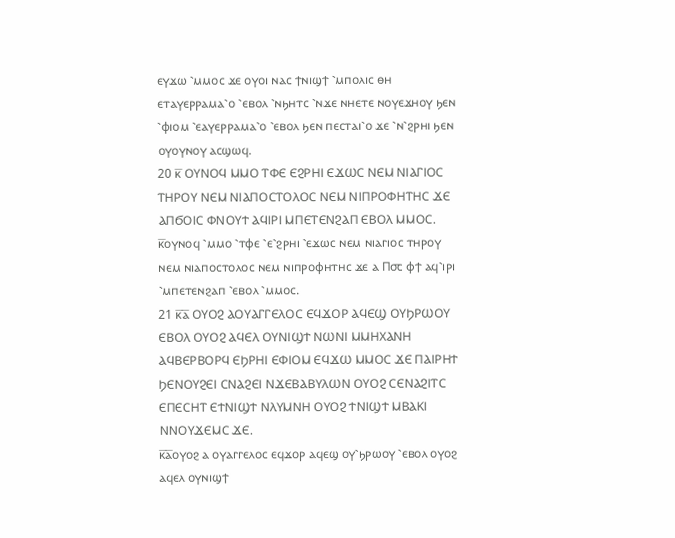ⲉⲩϫⲱ ⳿ⲙⲙⲟⲥ ϫⲉ ⲟⲩⲟⲓ ⲛⲁⲥ ϯⲛⲓϣϯ ⳿ⲙⲡⲟⲗⲓⲥ ⲑⲏ ⲉⲧⲁⲩⲉⲣⲣⲁⲙⲁ⳿ⲟ ⳿ⲉⲃⲟⲗ ⳿ⲛϧⲏⲧⲥ ⳿ⲛϫⲉ ⲛⲏⲉⲧⲉ ⲛⲟⲩⲉϫⲏⲟⲩ ϧⲉⲛ ⳿ⲫⲓⲟⲙ ⳿ⲉⲁⲩⲉⲣⲣⲁⲙⲁ⳿ⲟ ⳿ⲉⲃⲟⲗ ϧⲉⲛ ⲡⲉⲥⲧⲁⲓ⳿ⲟ ϫⲉ ⳿ⲛ⳿ϩⲣⲏⲓ ϧⲉⲛ ⲟⲩⲟⲩⲛⲟⲩ ⲁⲥϣⲱϥ.
20 ⲕ̅ ⲞⲨⲚⲞϤ ⲘⲘⲞ ⲦⲪⲈ ⲈϨⲢⲎⲒ ⲈϪⲰⲤ ⲚⲈⲘ ⲚⲒⲀⲄⲒⲞⲤ ⲦⲎⲢⲞⲨ ⲚⲈⲘ ⲚⲒⲀⲠⲞⲤⲦⲞⲖⲞⲤ ⲚⲈⲘ ⲚⲒⲠⲢⲞⲪⲎⲦⲎⲤ ϪⲈ ⲀⲠϬⲞⲒⲤ ⲪⲚⲞⲨϮ ⲀϤⲒⲢⲒ ⲘⲠⲈⲦⲈⲚϨⲀⲠ ⲈⲂⲞⲖ ⲘⲘⲞⲤ.
ⲕ̅ⲟⲩⲛⲟϥ ⳿ⲙⲙⲟ ⳿ⲧⲫⲉ ⳿ⲉ⳿ϩⲣⲏⲓ ⳿ⲉϫⲱⲥ ⲛⲉⲙ ⲛⲓⲁⲅⲓⲟⲥ ⲧⲏⲣⲟⲩ ⲛⲉⲙ ⲛⲓⲁⲡⲟⲥⲧⲟⲗⲟⲥ ⲛⲉⲙ ⲛⲓⲡⲣⲟⲫⲏⲧⲏⲥ ϫⲉ ⲁ Ⲡ⳪ ⲫϯ ⲁϥ⳿ⲓⲣⲓ ⳿ⲙⲡⲉⲧⲉⲛϩⲁⲡ ⳿ⲉⲃⲟⲗ ⳿ⲙⲙⲟⲥ.
21 ⲕ̅ⲁ̅ ⲞⲨⲞϨ ⲀⲞⲨⲀⲄⲄⲈⲖⲞⲤ ⲈϤϪⲞⲢ ⲀϤⲈϢ ⲞⲨϦⲢⲰⲞⲨ ⲈⲂⲞⲖ ⲞⲨⲞϨ ⲀϤⲈⲖ ⲞⲨⲚⲒϢϮ ⲚⲰⲚⲒ ⲘⲘⲎⲬⲀⲚⲎ ⲀϤⲂⲈⲢⲂⲞⲢϤ ⲈϦⲢⲎⲒ ⲈⲪⲒⲞⲘ ⲈϤϪⲰ ⲘⲘⲞⲤ ϪⲈ ⲠⲀⲒⲢⲎϮ ϦⲈⲚⲞⲨϨⲈⲒ ⲤⲚⲀϨⲈⲒ ⲚϪⲈⲂⲀⲂⲨⲖⲰⲚ ⲞⲨⲞϨ ⲤⲈⲚⲀϨⲒⲦⲤ ⲈⲠⲈⲤⲎⲦ ⲈϮⲚⲒϢϮ ⲚⲖⲨⲘⲚⲎ ⲞⲨⲞϨ ϮⲚⲒϢϮ ⲘⲂⲀⲔⲒ ⲚⲚⲞⲨϪⲈⲘⲤ ϪⲈ.
ⲕ̅ⲁ̅ⲟⲩⲟϩ ⲁ ⲟⲩⲁⲅⲅⲉⲗⲟⲥ ⲉϥϫⲟⲣ ⲁϥⲉϣ ⲟⲩ⳿ϧⲣⲱⲟⲩ ⳿ⲉⲃⲟⲗ ⲟⲩⲟϩ ⲁϥⲉⲗ ⲟⲩⲛⲓϣϯ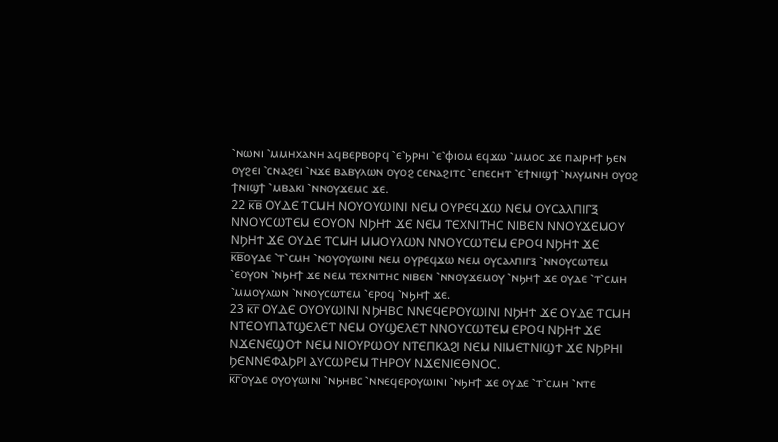⳿ⲛⲱⲛⲓ ⳿ⲙⲙⲏⲭⲁⲛⲏ ⲁϥⲃⲉⲣⲃⲟⲣϥ ⳿ⲉ⳿ϧⲣⲏⲓ ⳿ⲉ⳿ⲫⲓⲟⲙ ⲉϥϫⲱ ⳿ⲙⲙⲟⲥ ϫⲉ ⲡⲁⲓⲣⲏϯ ϧⲉⲛ ⲟⲩϩⲉⲓ ⳿ⲥⲛⲁϩⲉⲓ ⳿ⲛϫⲉ ⲃⲁⲃⲩⲗⲱⲛ ⲟⲩⲟϩ ⲥⲉⲛⲁϩⲓⲧⲥ ⳿ⲉⲡⲉⲥⲏⲧ ⳿ⲉϯⲛⲓϣϯ ⳿ⲛⲗⲩⲙⲛⲏ ⲟⲩⲟϩ ϯⲛⲓϣϯ ⳿ⲙⲃⲁⲕⲓ ⳿ⲛⲛⲟⲩϫⲉⲙⲥ ϫⲉ.
22 ⲕ̅ⲃ̅ ⲞⲨⲆⲈ ⲦⲤⲘⲎ ⲚⲞⲨⲞⲨⲰⲒⲚⲒ ⲚⲈⲘ ⲞⲨⲢⲈϤϪⲰ ⲚⲈⲘ ⲞⲨⲤⲀⲖⲠⲒⲄⲜ ⲚⲚⲞⲨⲤⲰⲦⲈⲘ ⲈⲞⲨⲞⲚ ⲚϦⲎϮ ϪⲈ ⲚⲈⲘ ⲦⲈⲬⲚⲒⲦⲎⲤ ⲚⲒⲂⲈⲚ ⲚⲚⲞⲨϪⲈⲘⲞⲨ ⲚϦⲎϮ ϪⲈ ⲞⲨⲆⲈ ⲦⲤⲘⲎ ⲘⲘⲞⲨⲖⲰⲚ ⲚⲚⲞⲨⲤⲰⲦⲈⲘ ⲈⲢⲞϤ ⲚϦⲎϮ ϪⲈ
ⲕ̅ⲃ̅ⲟⲩⲇⲉ ⳿ⲧ⳿ⲥⲙⲏ ⳿ⲛⲟⲩⲟⲩⲱⲓⲛⲓ ⲛⲉⲙ ⲟⲩⲣⲉϥϫⲱ ⲛⲉⲙ ⲟⲩⲥⲁⲗⲡⲓⲅⲝ ⳿ⲛⲛⲟⲩⲥⲱⲧⲉⲙ ⳿ⲉⲟⲩⲟⲛ ⳿ⲛϧⲏϯ ϫⲉ ⲛⲉⲙ ⲧⲉⲭⲛⲓⲧⲏⲥ ⲛⲓⲃⲉⲛ ⳿ⲛⲛⲟⲩϫⲉⲙⲟⲩ ⳿ⲛϧⲏϯ ϫⲉ ⲟⲩⲇⲉ ⳿ⲧ⳿ⲥⲙⲏ ⳿ⲙⲙⲟⲩⲗⲱⲛ ⳿ⲛⲛⲟⲩⲥⲱⲧⲉⲙ ⳿ⲉⲣⲟϥ ⳿ⲛϧⲏϯ ϫⲉ.
23 ⲕ̅ⲅ̅ ⲞⲨⲆⲈ ⲞⲨⲞⲨⲰⲒⲚⲒ ⲚϦⲎⲂⲤ ⲚⲚⲈϤⲈⲢⲞⲨⲰⲒⲚⲒ ⲚϦⲎϮ ϪⲈ ⲞⲨⲆⲈ ⲦⲤⲘⲎ ⲚⲦⲈⲞⲨⲠⲀⲦϢⲈⲖⲈⲦ ⲚⲈⲘ ⲞⲨϢⲈⲖⲈⲦ ⲚⲚⲞⲨⲤⲰⲦⲈⲘ ⲈⲢⲞϤ ⲚϦⲎϮ ϪⲈ ⲚϪⲈⲚⲈϢⲞϮ ⲚⲈⲘ ⲚⲒⲞⲨⲢⲰⲞⲨ ⲚⲦⲈⲠⲔⲀϨⲒ ⲚⲈⲘ ⲚⲒⲘⲈⲦⲚⲒϢϮ ϪⲈ ⲚϦⲢⲎⲒ ϦⲈⲚⲚⲈⲪⲀϦⲢⲒ ⲀⲨⲤⲰⲢⲈⲘ ⲦⲎⲢⲞⲨ ⲚϪⲈⲚⲒⲈⲐⲚⲞⲤ.
ⲕ̅ⲅ̅ⲟⲩⲇⲉ ⲟⲩⲟⲩⲱⲓⲛⲓ ⳿ⲛϧⲏⲃⲥ ⳿ⲛⲛⲉϥⲉⲣⲟⲩⲱⲓⲛⲓ ⳿ⲛϧⲏϯ ϫⲉ ⲟⲩⲇⲉ ⳿ⲧ⳿ⲥⲙⲏ ⳿ⲛⲧⲉ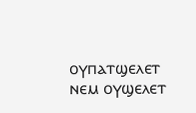ⲟⲩⲡⲁⲧϣⲉⲗⲉⲧ ⲛⲉⲙ ⲟⲩϣⲉⲗⲉⲧ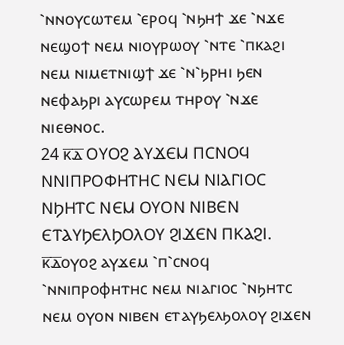⳿ⲛⲛⲟⲩⲥⲱⲧⲉⲙ ⳿ⲉⲣⲟϥ ⳿ⲛϧⲏϯ ϫⲉ ⳿ⲛϫⲉ ⲛⲉϣⲟϯ ⲛⲉⲙ ⲛⲓⲟⲩⲣⲱⲟⲩ ⳿ⲛⲧⲉ ⳿ⲡⲕⲁϩⲓ ⲛⲉⲙ ⲛⲓⲙⲉⲧⲛⲓϣϯ ϫⲉ ⳿ⲛ⳿ϧⲣⲏⲓ ϧⲉⲛ ⲛⲉⲫⲁϧⲣⲓ ⲁⲩⲥⲱⲣⲉⲙ ⲧⲏⲣⲟⲩ ⳿ⲛϫⲉ ⲛⲓⲉⲑⲛⲟⲥ.
24 ⲕ̅ⲇ̅ ⲞⲨⲞϨ ⲀⲨϪⲈⲘ ⲠⲤⲚⲞϤ ⲚⲚⲒⲠⲢⲞⲪⲎⲦⲎⲤ ⲚⲈⲘ ⲚⲒⲀⲄⲒⲞⲤ ⲚϦⲎⲦⲤ ⲚⲈⲘ ⲞⲨⲞⲚ ⲚⲒⲂⲈⲚ ⲈⲦⲀⲨϦⲈⲖϦⲞⲖⲞⲨ ϨⲒϪⲈⲚ ⲠⲔⲀϨⲒ.
ⲕ̅ⲇ̅ⲟⲩⲟϩ ⲁⲩϫⲉⲙ ⳿ⲡ⳿ⲥⲛⲟϥ ⳿ⲛⲛⲓⲡⲣⲟⲫⲏⲧⲏⲥ ⲛⲉⲙ ⲛⲓⲁⲅⲓⲟⲥ ⳿ⲛϧⲏⲧⲥ ⲛⲉⲙ ⲟⲩⲟⲛ ⲛⲓⲃⲉⲛ ⲉⲧⲁⲩϧⲉⲗϧⲟⲗⲟⲩ ϩⲓϫⲉⲛ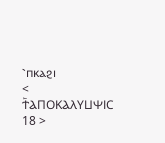⳿ⲡⲕⲁϩⲓ
< Ϯ⳰ⲀⲠⲞⲔⲀⲖⲨⳘⲮⲒⲤ 18 >